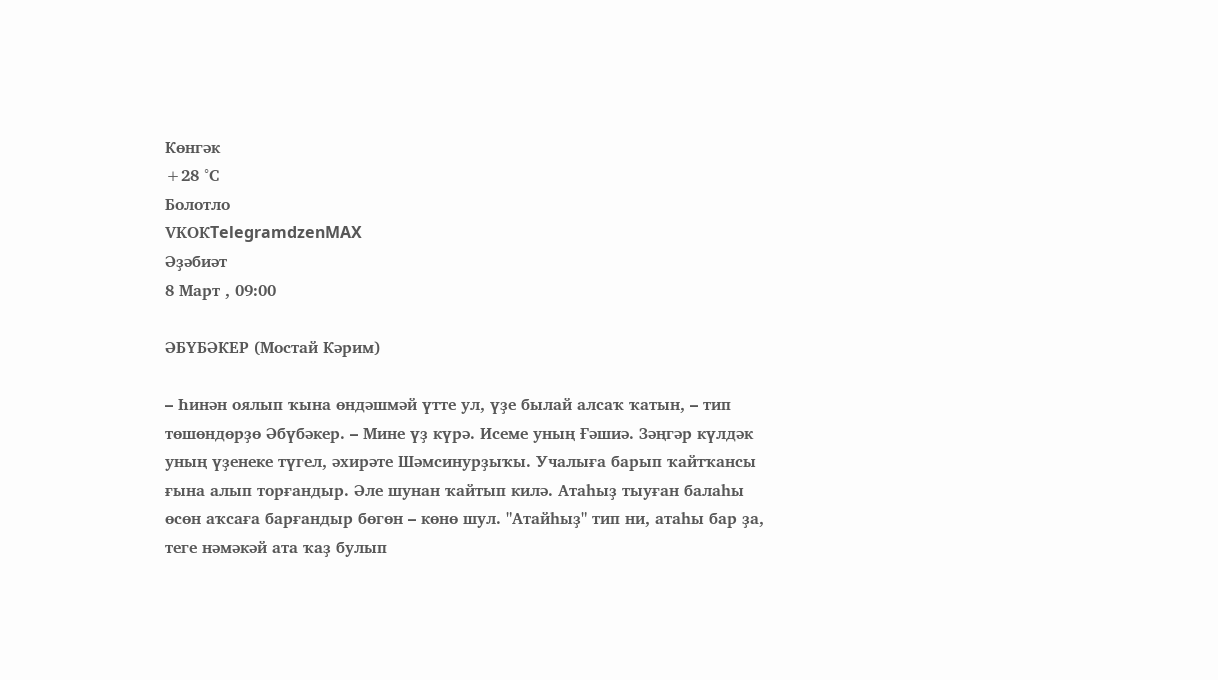Көнгәк
+28 °С
Болотло
VKОКTelegramdzenMAX
Әҙәбиәт
8 Март , 09:00

ӘБҮБӘКЕР (Мостай Кәрим)

– Һинән оялып ҡына өндәшмәй үтте ул, үҙе былай алсаҡ ҡатын, – тип төшөндөрҙө Әбүбәкер. – Мине үҙ күрә. Исеме уның Ғәшиә. Зәңгәр күлдәк уның үҙенеке түгел, әхирәте Шәмсинурҙыҡы. Учалыға барып ҡайтҡансы ғына алып торғандыр. Әле шунан ҡайтып килә. Атаһыҙ тыуған балаһы өсөн аҡсаға барғандыр бөгөн – көнө шул. "Атайһыҙ" тип ни, атаһы бар ҙа, теге нәмәкәй ата ҡаҙ булып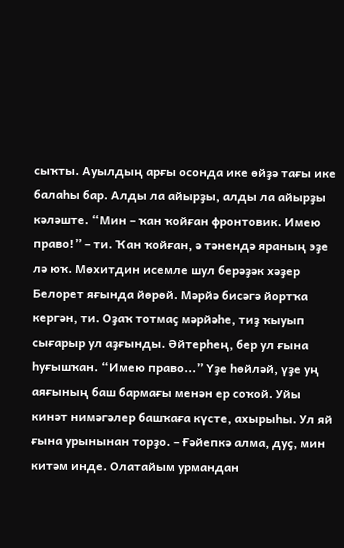сыҡты. Ауылдың арғы осонда ике өйҙә тағы ике балаһы бар. Алды ла айырҙы, алды ла айырҙы кәләште. “Мин – ҡан ҡойған фронтовик. Имею право!” – ти. Ҡан ҡойған, ә тәнендә яраның эҙе лә юҡ. Мөхитдин исемле шул берәҙәк хәҙер Белорет яғында йөрөй. Мәрйә бисәгә йортҡа кергән, ти. Оҙаҡ тотмаҫ мәрйәһе, тиҙ ҡыуып сығарыр ул аҙғынды. Әйтерһең, бер ул ғына һуғышҡан. “Имею право...” Үҙе һөйләй, үҙе уң аяғының баш бармағы менән ер соҡой. Уйы кинәт нимәгәлер башҡаға күсте, ахырыһы. Ул яй ғына урынынан торҙо. – Ғәйепкә алма, дуҫ, мин китәм инде. Олатайым урмандан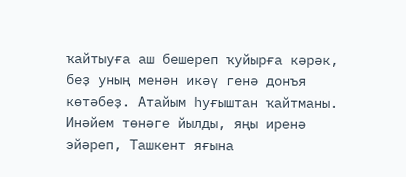ҡайтыуға аш бешереп ҡуйырға кәрәк, беҙ уның менән икәү генә донъя көтәбеҙ. Атайым һуғыштан ҡайтманы. Инәйем төнәге йылды, яңы иренә эйәреп, Ташкент яғына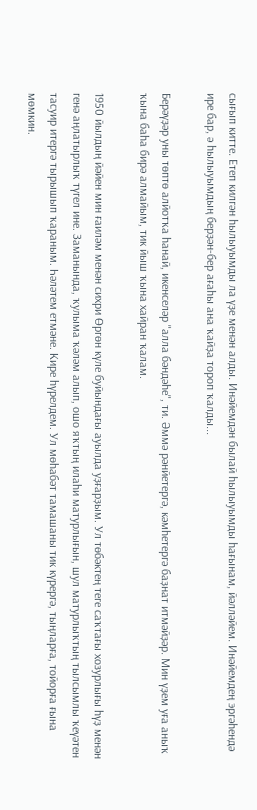сығып китте. Етеп килгән һылыуымды ла үҙе менән алды. Инәйемдән былай һылыуымды һағынам, йәлләйем. Инәйемдең эргәһендә ире бар, ә һылыуымдың берҙән-бер ағаһы ана ҡайҙа тороп ҡалды...

Берәүҙәр уны төптө алйотҡа һанай, икенселәр "алла бәндәһе", ти. Әммә рәнйетергә, кәмһетергә баҙнат итмәйҙәр. Мин үҙем уға аныҡ ҡына баһа бирә алмайым, тик йыш ҡына хайран ҡалам.

1950 йылдың йәйен мин ғаиләм менән сихри Өргөн күле буйындағы ауылда уҙғарҙым. Ул төбәктең теге саҡтағы хозурлығы һүҙ менән генә аңлатырлыҡ түгел ине. Заманында, ҡулыма ҡәләм алып, ошо яҡтың илаһи матурлығын, шул матурлыҡтың тылсымлы ҡеүәтен тасуир итергә тырышып ҡараным. Һәләтем етмәне. Кире һүрелдем. Ул мөһабәт тамашаны тик күрергә, тыңларға, тойорға ғына мөмкин.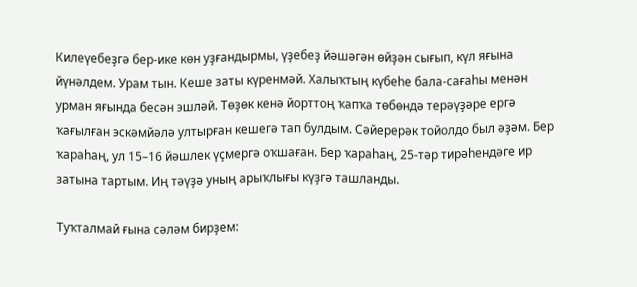Килеүебеҙгә бер-ике көн уҙғандырмы, үҙебеҙ йәшәгән өйҙән сығып, күл яғына йүнәлдем. Урам тын. Кеше заты күренмәй. Халыҡтың күбеһе бала-сағаһы менән урман яғында бесән эшләй. Төҙөк кенә йорттоң ҡапҡа төбөндә терәүҙәре ергә ҡағылған эскәмйәлә ултырған кешегә тап булдым. Сәйерерәк тойолдо был әҙәм. Бер ҡараһаң, ул 15–16 йәшлек үҫмергә оҡшаған. Бер ҡараһаң, 25-тәр тирәһендәге ир затына тартым. Иң тәүҙә уның арыҡлығы күҙгә ташланды.

Туҡталмай ғына сәләм бирҙем: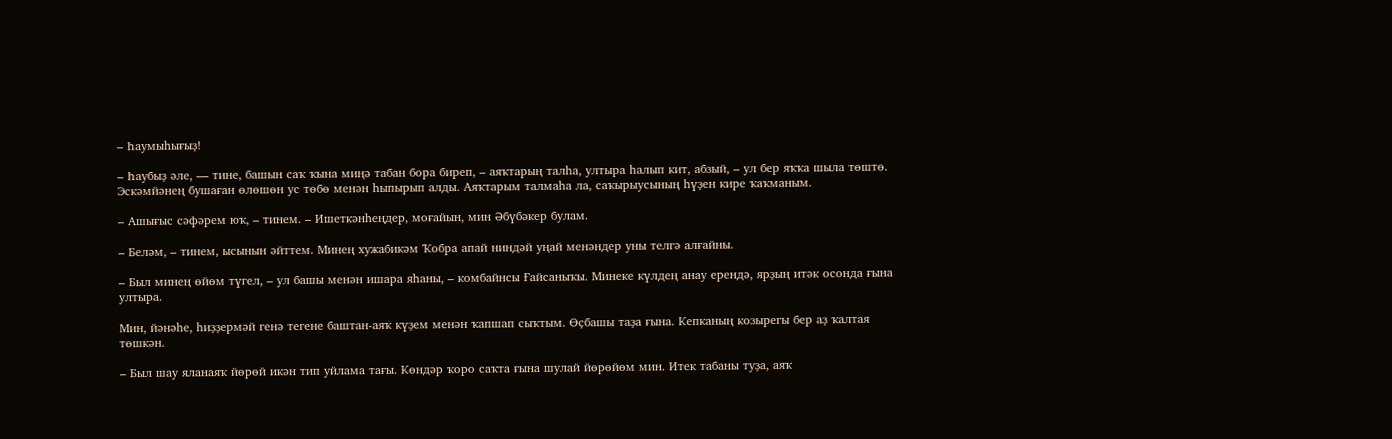– Һаумыһығыҙ!

– Һаубыҙ әле, — тине, башын саҡ ҡына миңә табан бора биреп, – аяҡтарың талһа, ултыра һалып кит, абзый, – ул бер яҡҡа шыла төштө. Эскәмйәнең бушаған өлөшөн ус төбө менән һыпырып алды. Аяҡтарым талмаһа ла, саҡырыусының һүҙен кире ҡаҡманым.

– Ашығыс сәфәрем юҡ, – тинем. – Ишеткәнһеңдер, моғайын, мин Әбүбәкер булам.

– Беләм, – тинем, ысынын әйттем. Минең хужабикәм Ҡобра апай ниндәй уңай менәндер уны телгә алғайны.

– Был минең өйөм түгел, – ул башы менән ишара яһаны, – комбайнсы Ғайсаныҡы. Минеке күлдең анау ерендә, ярҙың итәк осонда ғына ултыра.

Мин, йәнәһе, һиҙҙермәй генә тегене баштан-аяҡ күҙем менән ҡапшап сыҡтым. Өҫбашы таҙа ғына. Кепканың козырегы бер аҙ ҡалтая төшкән.

– Был шау яланаяҡ йөрөй икән тип уйлама тағы. Көндәр ҡоро саҡта ғына шулай йөрөйөм мин. Итек табаны туҙа, аяҡ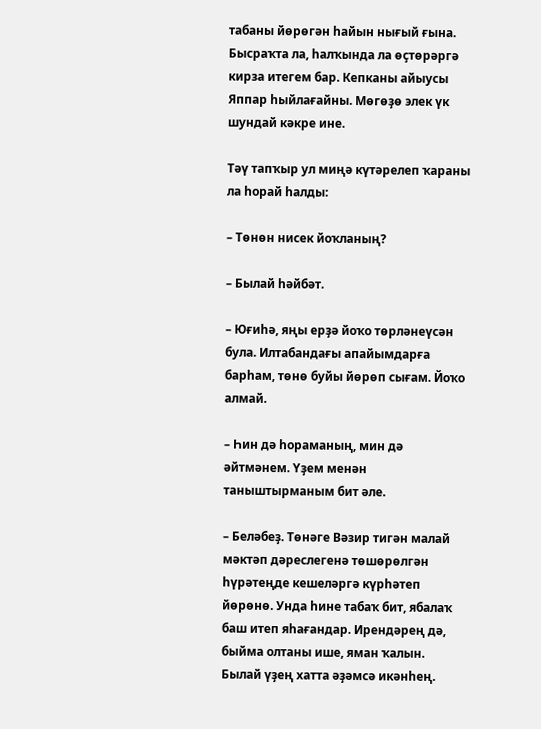табаны йөрөгән һайын нығый ғына. Бысраҡта ла, һалҡында ла өҫтөрәргә кирза итегем бар. Кепканы айыусы Яппар һыйлағайны. Мөгөҙө элек үк шундай кәкре ине.

Тәү тапҡыр ул миңә күтәрелеп ҡараны ла һорай һалды:

– Төнөн нисек йоҡланың?

– Былай һәйбәт.

– Юғиһә, яңы ерҙә йоҡо төрләнеүсән була. Илтабандағы апайымдарға барһам, төнө буйы йөрөп сығам. Йоҡо алмай.

– Һин дә һораманың, мин дә әйтмәнем. Үҙем менән таныштырманым бит әле.

– Беләбеҙ. Төнәге Вәзир тигән малай мәктәп дәреслегенә төшөрөлгән һүрәтеңде кешеләргә күрһәтеп йөрөнө. Унда һине табаҡ бит, ябалаҡ баш итеп яһағандар. Ирендәрең дә, быйма олтаны ише, яман ҡалын. Былай үҙең хатта әҙәмсә икәнһең.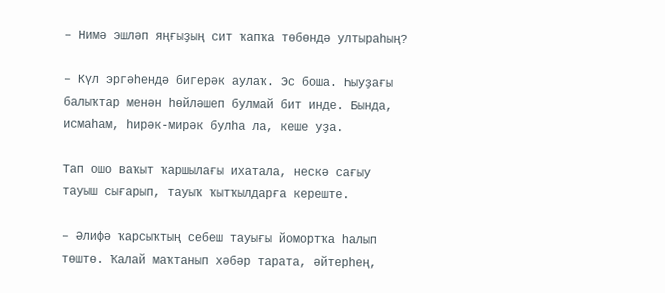– Нимә эшләп яңғыҙың сит ҡапҡа төбөндә ултыраһың?

– Күл эргәһендә бигерәк аулаҡ. Эс боша. Һыуҙағы балыҡтар менән һөйләшеп булмай бит инде. Бында, исмаһам, һирәк-мирәк булһа ла, кеше уҙа.

Тап ошо ваҡыт ҡаршылағы ихатала, нескә сағыу тауыш сығарып, тауыҡ ҡытҡылдарға кереште.

– Әлифә ҡарсыҡтың себеш тауығы йомортҡа һалып төштө. Ҡалай маҡтанып хәбәр тарата, әйтерһең,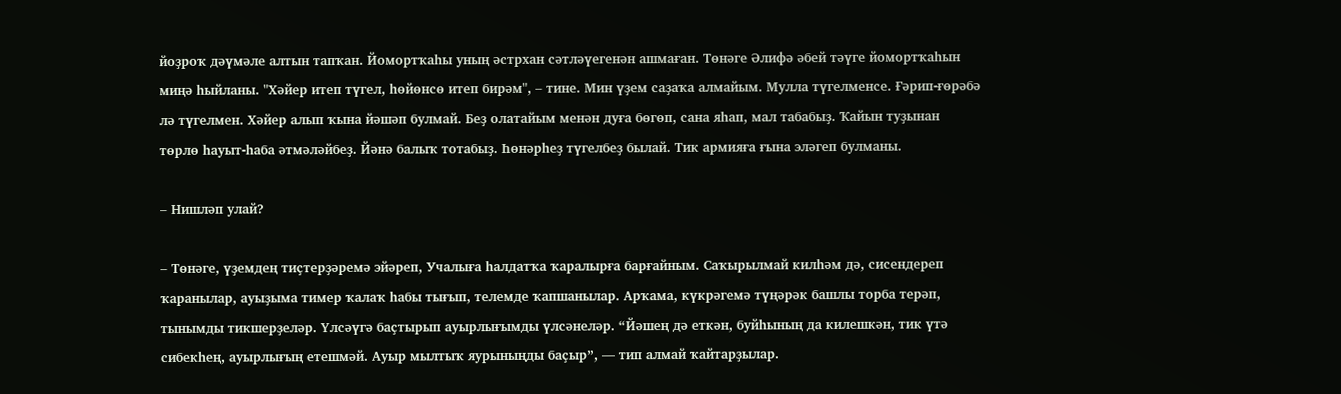йоҙроҡ дәүмәле алтын тапҡан. Йомортҡаһы уның әстрхан сәтләүегенән ашмаған. Төнәге Әлифә әбей тәүге йомортҡаһын миңә һыйланы. "Хәйер итеп түгел, һөйөнсө итеп бирәм", – тине. Мин үҙем саҙаҡа алмайым. Мулла түгелменсе. Ғәрип-ғөрәбә лә түгелмен. Хәйер алып ҡына йәшәп булмай. Беҙ олатайым менән дуға бөгөп, сана яһап, мал табабыҙ. Ҡайын туҙынан төрлө һауыт-һаба әтмәләйбеҙ. Йәнә балыҡ тотабыҙ. Һөнәрһеҙ түгелбеҙ былай. Тик армияға ғына эләгеп булманы.

– Нишләп улай?

– Төнәге, үҙемдең тиҫтерҙәремә эйәреп, Учалыға һалдатҡа ҡаралырға барғайным. Саҡырылмай килһәм дә, сисендереп ҡаранылар, ауыҙыма тимер ҡалаҡ һабы тығып, телемде ҡапшанылар. Арҡама, күкрәгемә түңәрәк башлы торба терәп, тынымды тикшерҙеләр. Үлсәүгә баҫтырып ауырлығымды үлсәнеләр. “Йәшең дә еткән, буйһының да килешкән, тик үтә сибекһең, ауырлығың етешмәй. Ауыр мылтыҡ яурыныңды баҫыр”, — тип алмай ҡайтарҙылар.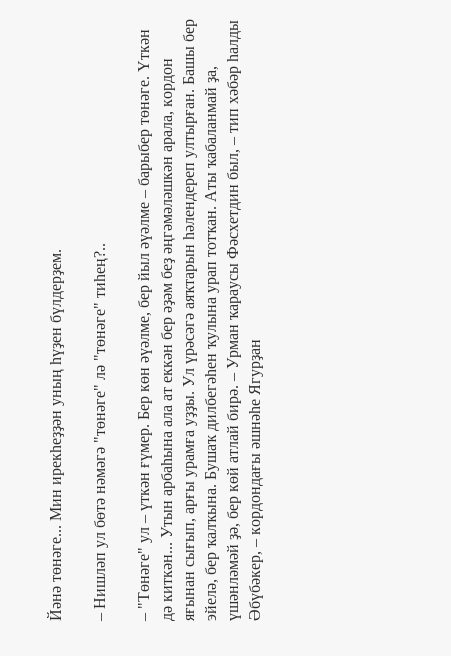Йәнә төнәге... Мин ирекһеҙҙән уның һүҙен бүлдерҙем.

– Нишләп ул бөтә нәмәгә "төнәге" лә "төнәге" тиһең?..

– "Төнәге" ул – үткән ғүмер. Бер көн әүәлме, бер йыл әүәлме – барыбер төнәге. Үткән дә киткән... Утын арбаһына ала ат еккән бер әҙәм беҙ әңгәмәләшкән арала, кордон яғынан сығып, арғы урамға уҙҙы. Ул үрәсәгә аяҡтарын һәлендереп ултырған. Башы бер эйелә, бер ҡалҡына. Бушаҡ дилбегәһен ҡулына урап тотҡан. Аты ҡабаланмай ҙа, үшәнләмәй ҙә, бер көй атлай бирә. – Урман ҡараусы Фәсхетдин был, – тип хәбәр һалды Әбүбәкер, – кордондағы әшнәһе Ягурҙан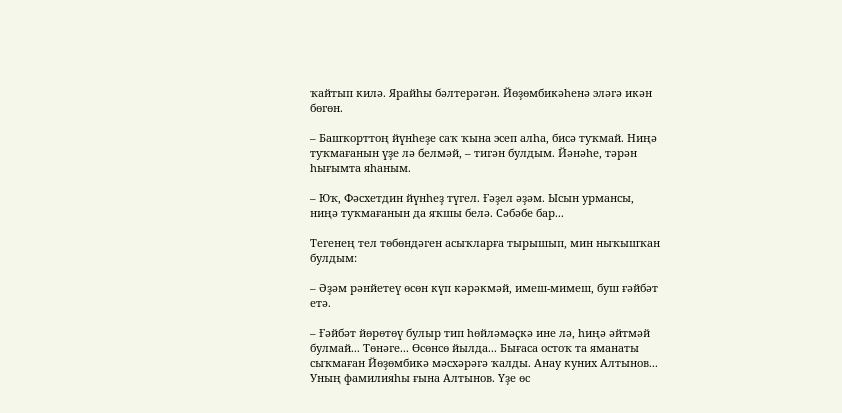ҡайтып килә. Ярайһы бәлтерәгән. Йөҙөмбикәһенә эләгә икән бөгөн.

– Башҡорттоң йүнһеҙе саҡ ҡына эсеп алһа, бисә туҡмай. Ниңә туҡмағанын үҙе лә белмәй, – тигән булдым. Йәнәһе, тәрән һығымта яһаным.

– Юҡ, Фәсхетдин йүнһеҙ түгел. Ғәҙел әҙәм. Ысын урмансы, ниңә туҡмағанын да яҡшы белә. Сәбәбе бар...

Тегенең тел төбөндәген асыҡларға тырышып, мин ныҡышҡан булдым:

– Әҙәм рәнйетеү өсөн күп кәрәкмәй, имеш-мимеш, буш ғәйбәт етә.

– Ғәйбәт йөрөтөү булыр тип һөйләмәҫкә ине лә, һиңә әйтмәй булмай... Төнәге... Өсөнсө йылда... Бығаса остоҡ та яманаты сыҡмаған Йөҙөмбикә мәсхәрәгә ҡалды. Анау куних Алтынов... Уның фамилияһы ғына Алтынов. Үҙе өс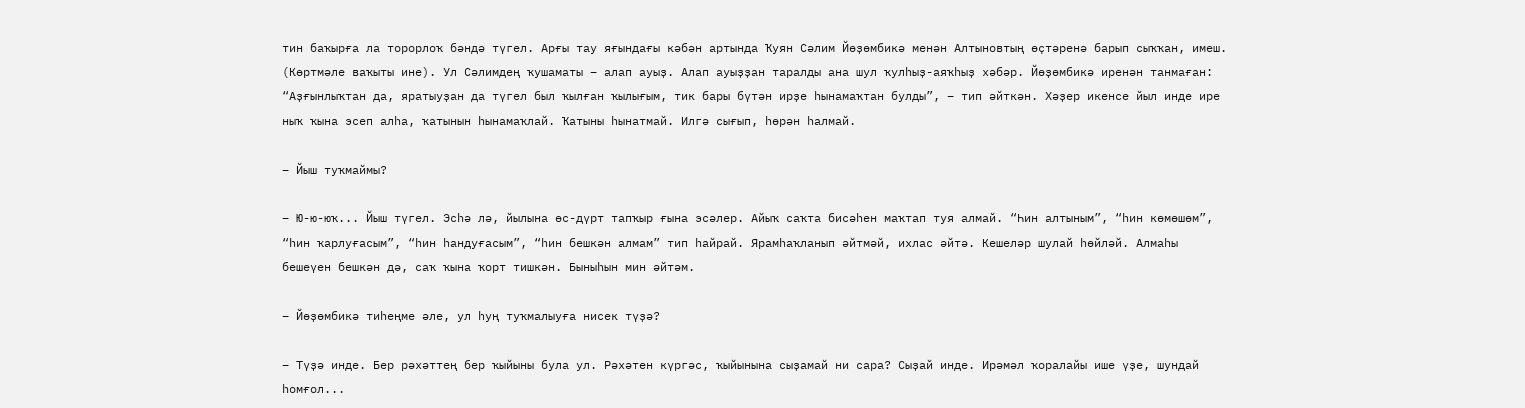тин баҡырға ла торорлоҡ бәндә түгел. Арғы тау яғындағы кәбән артында Ҡуян Сәлим Йөҙөмбикә менән Алтыновтың өҫтәренә барып сыҡҡан, имеш. (Көртмәле ваҡыты ине). Ул Сәлимдең ҡушаматы – алап ауыҙ. Алап ауыҙҙан таралды ана шул ҡулһыҙ-аяҡһыҙ хәбәр. Йөҙөмбикә иренән танмаған: “Аҙғынлыҡтан да, яратыуҙан да түгел был ҡылған ҡылығым, тик бары бүтән ирҙе һынамаҡтан булды”, – тип әйткән. Хәҙер икенсе йыл инде ире ныҡ ҡына эсеп алһа, ҡатынын һынамаҡлай. Ҡатыны һынатмай. Илгә сығып, һөрән һалмай.

– Йыш туҡмаймы?

– Ю-ю-юҡ... Йыш түгел. Эсһә лә, йылына өс-дүрт тапҡыр ғына эсәлер. Айыҡ саҡта бисәһен маҡтап туя алмай. “Һин алтыным”, “һин көмөшөм”, “һин ҡарлуғасым”, “һин һандуғасым”, “һин бешкән алмам” тип һайрай. Ярамһаҡланып әйтмәй, ихлас әйтә. Кешеләр шулай һөйләй. Алмаһы бешеүен бешкән дә, саҡ ҡына ҡорт тишкән. Быныһын мин әйтәм.

– Йөҙөмбикә тиһеңме әле, ул һуң туҡмалыуға нисек түҙә?

– Түҙә инде. Бер рәхәттең бер ҡыйыны була ул. Рәхәтен күргәс, ҡыйынына сыҙамай ни сара? Сыҙай инде. Ирәмәл ҡоралайы ише үҙе, шундай һомғол...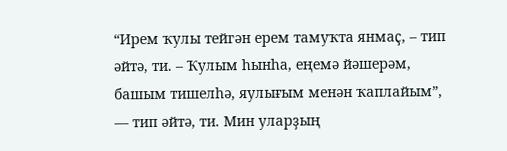“Ирем ҡулы тейгән ерем тамуҡта янмаҫ, – тип әйтә, ти. – Ҡулым һынһа, еңемә йәшерәм, башым тишелһә, яулығым менән ҡаплайым”, — тип әйтә, ти. Мин уларҙың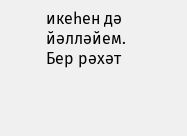икеһен дә йәлләйем. Бер рәхәт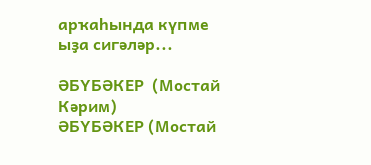арҡаһында күпме ыҙа сигәләр...

ӘБҮБӘКЕР  (Мостай Кәрим)
ӘБҮБӘКЕР (Мостай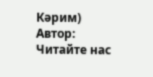Кәрим)
Автор:
Читайте нас